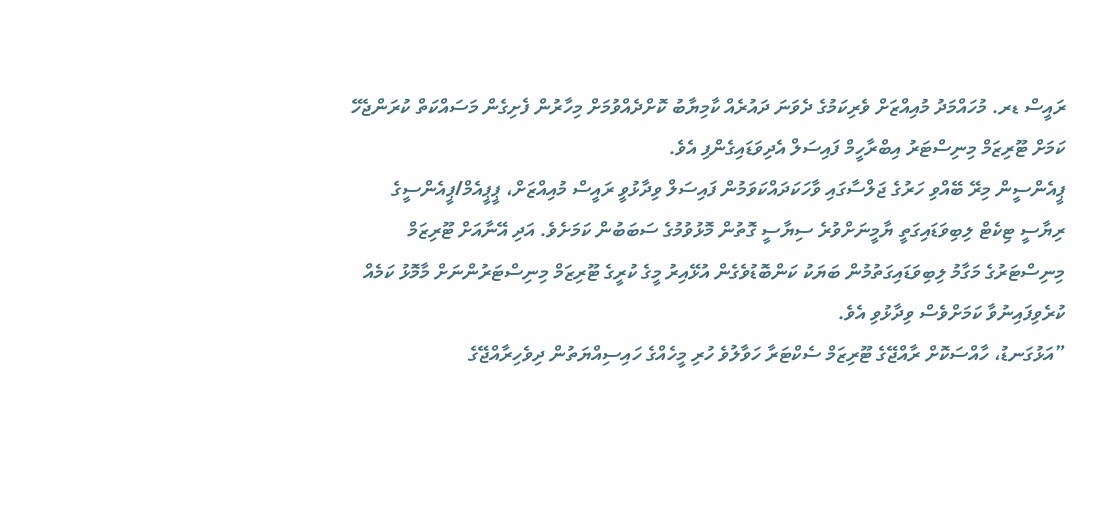ރައީސް ޑރ. މުހައްމަދު މުއިއްޒަށް ވެރިކަމުގެ ދެވަނަ ދައުރެއް ކާމިޔާބު ކޮށްދެއްވުމަށް މިހާރުން ފެށިގެން މަސައްކަތް ކުރަންޖެހޭ ކަމަށް ޓޫރިޒަމް މިނިސްޓަރު އިބްރާހީމް ފައިސަލް އެދިވަޑައިގެންފި އެވެ.
ޕީއެންސީން މިރޭ ބޭއްވި ހަރުގެ ޖަލްސާގައި ވާހަކަދައްކަވަމުން ފައިސަލް ވިދާޅުވީ ރައީސް މުއިއްޒަށް، ޕީޕީއެމް/ޕީއެންސީގެ ރިޔާސީ ޓިކެޓް ލިބިވަޑައިގަތީ ޔާމީނަށްވުރެ ސިޔާސީ ގޮތުން މޮޅުވުމުގެ ސަބަބުން ކަމަށެވެ. އަދި އޭނާއަށް ޓޫރިޒަމް މިނިސްޓަރުގެ މަގާމު ލިބިވަޑައިގަތުމުން ބަޔަކު ކަންބޮޑުވެގެން އުޅޭއިރު މީގެ ކުރީގެ ޓޫރިޒަމް މިނިސްޓަރުންނަށް މާމޮޅު ކަމެއް ކުރެވިފައިނުވާ ކަމަށްވެސް ވިދާޅުވި އެވެ.
”އަޅުގަނޑު، ހާއްސަކޮށް ރާއްޖޭގެ ޓޫރިޒަމް ސެކްޓަރާ ހަވާލުވެ ހުރި މީހެއްގެ ހައިސިއްޔަތުން ދިވެހިރާއްޖޭގެ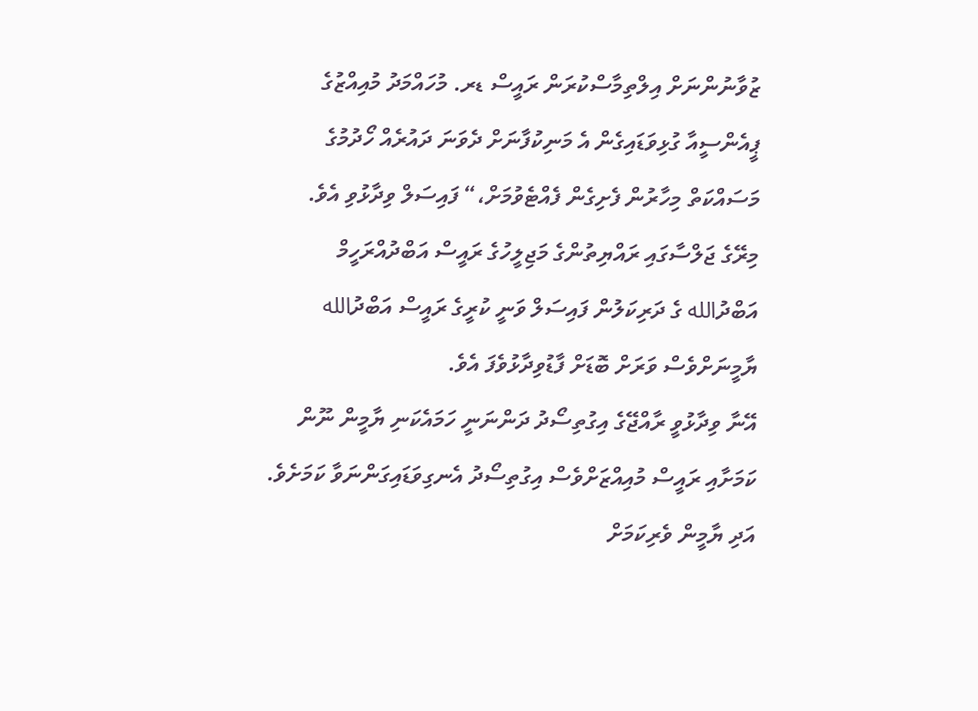ޒުވާނުންނަށް އިލްތިމާސްކުރަން ރައީސް ޑރ. މުހައްމަދު މުއިއްޒުގެ ޕީއެންސީއާ ގުޅިވަޑައިގެން އެ މަނިކުފާނަށް ދެވަނަ ދައުރެއް ހޯދުމުގެ މަސައްކަތް މިހާރުން ފެށިގެން ފެއްޓެވުމަށް،“ ފައިސަލް ވިދާޅުވި އެވެ.
މިރޭގެ ޖަލްސާގައި ރައްޔިތުންގެ މަޖިލީހުގެ ރައީސް އަބްދުއްރަހީމް އަބްދުالله ގެ ދަރިކަލުން ފައިސަލް ވަނީ ކުރީގެ ރައީސް އަބްދުالله ޔާމީނަށްވެސް ވަރަށް ބޮޑަށް ފާޑުވިދާޅުވެފަ އެވެ.
އޭނާ ވިދާޅުވީ ރާއްޖޭގެ އިގުތިސޯދު ދަންނަނީ ހަމައެކަނި ޔާމީން ނޫން ކަމަށާއި ރައީސް މުއިއްޒަށްވެސް އިގުތިސޯދު އެނގިވަޑައިގަންނަވާ ކަމަށެވެ. އަދި ޔާމީން ވެރިކަމަށް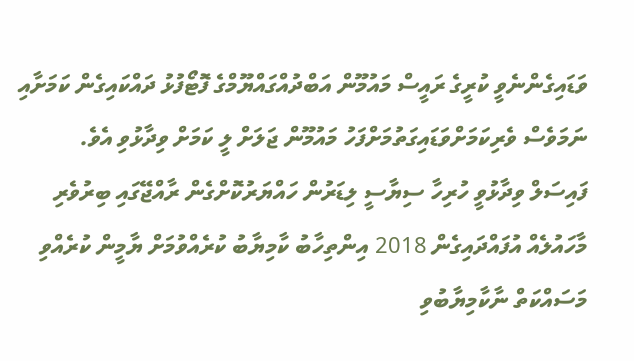ވަޑައިގެންނެވީ ކުރީގެ ރައީސް މައުމޫން އަބްދުއްގައްޔޫމްގެ ފޮޓޯފުޅު ދައްކައިގެން ކަމަށާއި ނަމަވެސް ވެރިކަމަށްވަޑައިގަތުމަށްފަހު މައުމޫން ޖަލަށް ލީ ކަމަށް ވިދާޅުވި އެވެ.
ފައިސަލް ވިދާޅުވީ ހުރިހާ ސިޔާސީ ލިޑަރުން ހައްޔަރުކޮށްގެން ރާއްޖޭގައި ބިރުވެރި މާހައުލެއް އުފައްދައިގެން 2018 އިންތިހާބު ކާމިޔާބު ކުރެއްވުމަށް ޔާމީން ކުރެއްވި މަސައްކަތް ނާކާމިޔާބުވި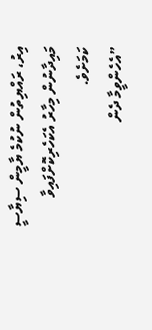އިރު، ރައްޔިތުން ނުކުމެ ޔާމީން ސިޔާސީ މައިދާނުން މިހާރު އެކަހެރިކޮށްފައިވާ ކަމަށެވެ.
”އެހެންވީމާ ދެން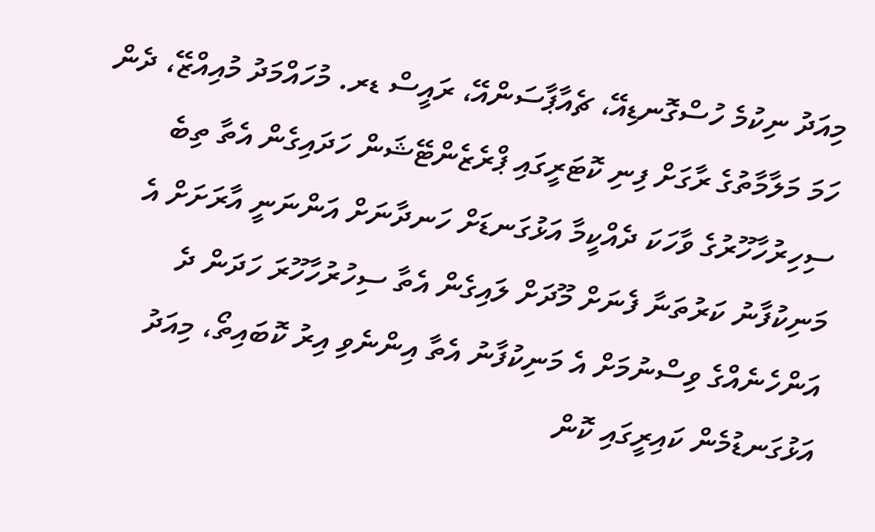މިއަދު ނިކުމެ ހުސްގޮނޑިއޭ، ޗެއާޕާސަންއޭ، ރައީސް ޑރ. މުހައްމަދު މުއިއްޒޭ، ދެން ހަމަ މަލާމާތުގެ ރާގަށް ފިނި ކޮޓަރީގައި ޕްރެޒެންޓޭޝަން ހަދައިގެން އެތާ ތިބެ ސިހިރުހާހޫރުގެ ވާހަކަ ދެއްކީމާ އަޅުގަނޑަށް ހަނދާނަށް އަންނަނީ އާރަށަށް އެ މަނިކުފާނު ކަރުތަނާ ފެނަށް މޫދަށް ލައިގެން އެތާ ސިހުރުހާހޫރަ ހަދަން ދެ އަންހެނެއްގެ ވިސްނުމަށް އެ މަނިކުފާނު އެތާ އިންނެވި އިރު ކޮބައިތޯ، މިއަދު އަޅުގަނޑުމެން ކައިރީގައި ކޮން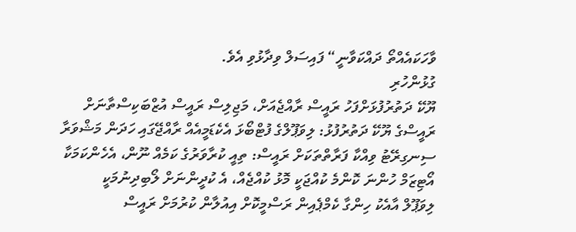ވާހަކައެއްތޯ ދައްކަވާނީ“ ފައިސަލް ވިދާޅުވި އެވެ.
ގުޅުންހުރި
ޔޫކޭ ދަތުރުފުޅަށްފަހު ރައީސް ރާއްޖެއަށް، މަޖިލިސް ރައީސް އުޒްބަކިސްތާނަށް
ރައީސްގެ ޔޫކޭ ދަތުރުފުޅު: ލިވަޕޫލްގެ ފުޓްބޯޅަ އެކެޑަމީއެއް ރާއްޖޭގައި ހަދަން މަޝްވަރާ
ސިނގިރޭޓު ވިއްކާ ފަރާތްތަކަށް ރައީސް: ތިއީ ކުރާވަރުގެ ކަމެއް ނޫން، އެހެންކަމަކާ
އޯޓިޒަމް ހުންނަ ކޮންމެ ކުއްޖަކީ މޮޅު ކުއްޖެއް، އެ ކުދީންނަށް ލޯބިދިނުމަކީ
ލިވަޕޫލް އާއެކު ހިންގާ ކެމްޕެއިން ރަސްމީކޮށް އިއުލާން ކުރުމަށް ރައީސް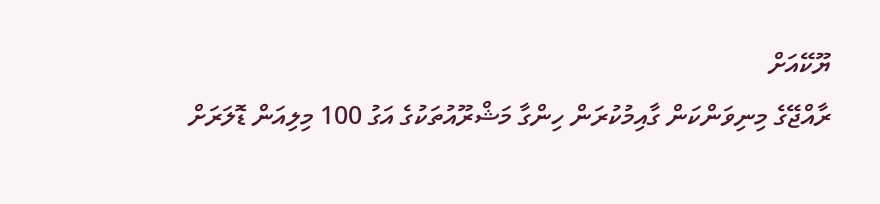ޔޫކޭއަށް
ރާއްޖޭގެ މިނިވަންކަން ގާއިމުކުރަން ހިންގާ މަޝްރޫއުތަކުގެ އަގު 100 މިލިއަން ޑޮލަރަށް